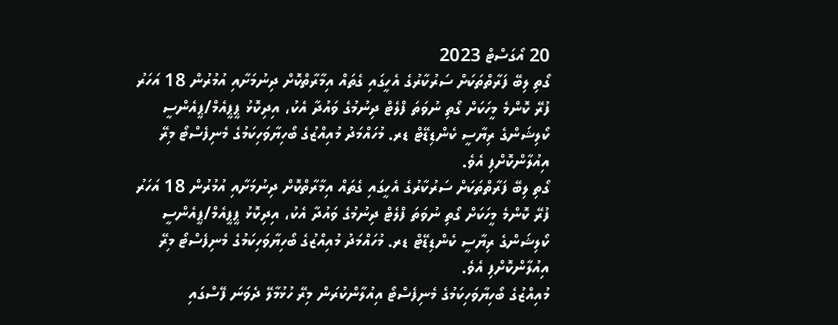20 އޯގަސްޓް 2023
ގޯތި ލިބޭ ފަރާތްތަކަށް ސަރުކާރުގެ އެހީގައި ގެތައް އިމާރާތްކޮށް ދިނުމަށާއި އުމުރުން 18 އަހަރު ފުރޭ ކޮންމެ މީހަކަށް ގޯތި ނުވަތަ ފްލެޓް ދިނުމުގެ ވައުދާ އެކު، އިދިކޮޅު ޕީޕީއެމް/ޕީއެންސީ ކޯލިޝަންގެ ރިޔާސީ ކެންޑިޑޭޓް ޑރ. މުހައްމަދު މުއިއްޒުގެ ބޯހިޔާވަހިކަމުގެ މެނިފެސްޓޯ މިރޭ އިއުލާންކޮށްފި އެވެ.
ގޯތި ލިބޭ ފަރާތްތަކަށް ސަރުކާރުގެ އެހީގައި ގެތައް އިމާރާތްކޮށް ދިނުމަށާއި އުމުރުން 18 އަހަރު ފުރޭ ކޮންމެ މީހަކަށް ގޯތި ނުވަތަ ފްލެޓް ދިނުމުގެ ވައުދާ އެކު، އިދިކޮޅު ޕީޕީއެމް/ޕީއެންސީ ކޯލިޝަންގެ ރިޔާސީ ކެންޑިޑޭޓް ޑރ. މުހައްމަދު މުއިއްޒުގެ ބޯހިޔާވަހިކަމުގެ މެނިފެސްޓޯ މިރޭ އިއުލާންކޮށްފި އެވެ.
މުއިއްޒުގެ ބޯހިޔާވަހިކަމުގެ މެނިފެސްޓޯ އިއުލާންކުރަން މިރޭ ހުޅުމާލޭ ދެވަނަ ފޭސްގައި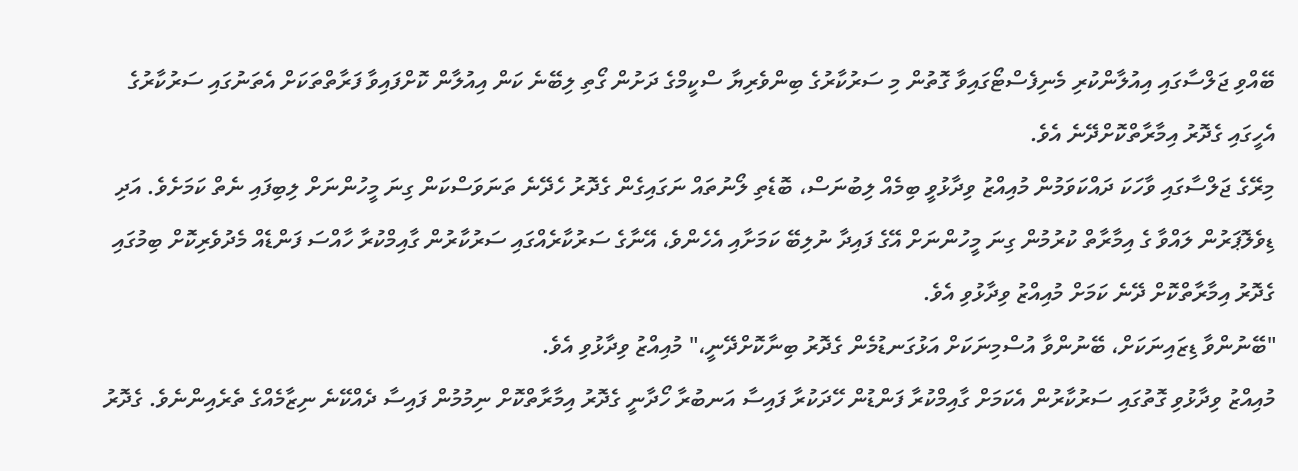ބޭއްވި ޖަލްސާގައި އިއުލާންކުރި މެނިފެސްޓޯގައިވާ ގޮތުން މި ސަރުކާރުގެ ބިންވެރިޔާ ސްކީމްގެ ދަށުން ގޯތި ލިބޭނެ ކަން އިއުލާން ކޮށްފައިވާ ފަރާތްތަކަށް އެތަނުގައި ސަރުކާރުގެ އެހީގައި ގެދޮރު އިމާރާތްކޮށްދޭނެ އެވެ.
މިރޭގެ ޖަލްސާގައި ވާހަކަ ދައްކަވަމުން މުއިއްޒު ވިދާޅުވީ ބިމެއް ލިބުނަސް، ބޮޑެތި ލޯނުތައް ނަގައިގެން ގެދޮރު ހެދޭނެ ތަނަވަސްކަން ގިނަ މީހުންނަށް ލިބިފައި ނެތް ކަމަށެވެ. އަދި ޑިވެލޮޕަރުން ލައްވާ ގެ އިމާރާތް ކުރުމުން ގިނަ މީހުންނަށް އޭގެ ފައިދާ ނުލިބޭ ކަމަށާއި އެހެންވެ، އޭނާގެ ސަރުކާރެއްގައި ސަރުކާރުން ގާއިމްކުރާ ހާއްސަ ފަންޑެއް މެދުވެރިކޮށް ބިމުގައި ގެދޮރު އިމާރާތްކޮށް ދޭނެ ކަމަށް މުއިއްޒު ވިދާޅުވި އެވެ.
"ބޭނުންވާ ޑިޒައިނަކަށް، ބޭނުންވާ އުސްމިނަކަށް އަޅުގަނޑުމެން ގެދޮރު ބިނާކޮށްދޭނީ،" މުއިއްޒު ވިދާޅުވި އެވެ.
މުއިއްޒު ވިދާޅުވި ގޮތުގައި ސަރުކާރުން އެކަމަށް ގާއިމްކުރާ ފަންޑުން ހޭދަކުރާ ފައިސާ އަނބުރާ ހޯދާނީ ގެދޮރު އިމާރާތްކޮށް ނިމުމުން ފައިސާ ދެއްކޭނެ ނިޒާމެއްގެ ތެރެއިންނެވެ. ގެދޮރު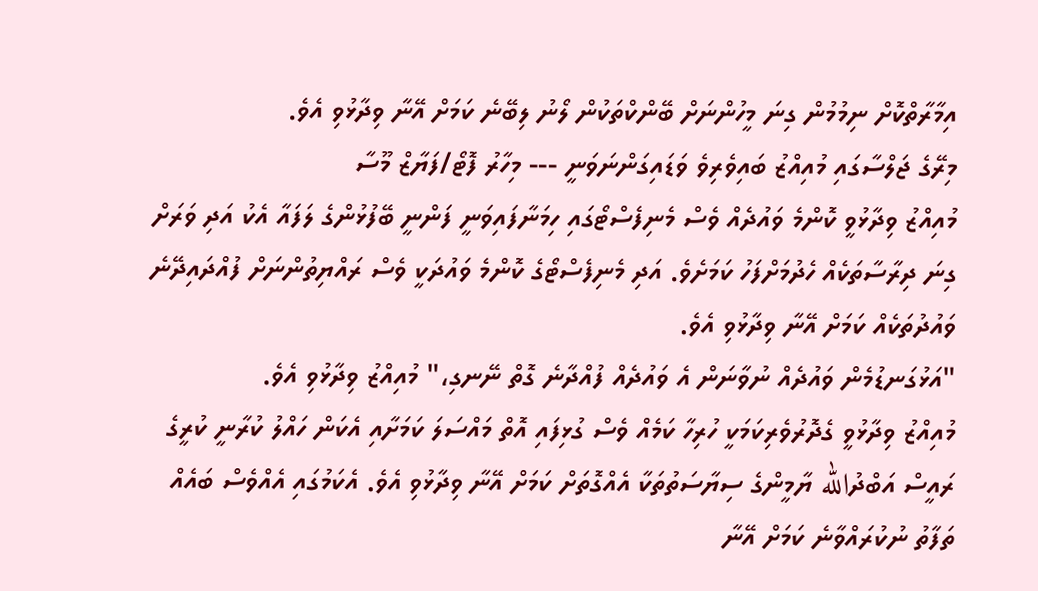އިމާރާތްކޮށް ނިމުމުން ގިނަ މީހުންނަށް ބޭންކްތަކުން ލޯނު ލިބޭނެ ކަމަށް އޭނާ ވިދާޅުވި އެވެ.
މިރޭގެ ޖަލްސާގައި މުއިއްޒު ބައިވެރިވެ ވަޑައިގަންނަވަނީ --- މިހާރު ފޮޓޯ/ފަޔާޒް މޫސާ
މުއިއްޒު ވިދާޅުވީ ކޮންމެ ވައުދެއް ވެސް މެނިފެސްޓޯގައި ހިމަނާފައިވަނީ ފަންނީ ބޭފުޅުންގެ ލަފައާ އެކު އަދި ވަރަށް ގިނަ ދިރާސާތަކެއް ހެދުމަށްފަހު ކަމަށެވެ. އަދި މެނިފެސްޓޯގެ ކޮންމެ ވައުދަކީ ވެސް ރައްޔިތުންނަށް ފުއްދައިދޭނެ ވައުދުތަކެއް ކަމަށް އޭނާ ވިދާޅުވި އެވެ.
"އަޅުގަނޑުމެން ވައުދެއް ނުވާނަން އެ ވައުދެއް ފުއްދާނެ ގޮތް ނޭނގި،" މުއިއްޒު ވިދާޅުވި އެވެ.
މުއިއްޒު ވިދާޅުވީ ގެދޮރުވެރިކަމަކީ ހުރިހާ ކަމެއް ވެސް ގުޅިފައި އޮތް މައްސަލަ ކަމަށާއި އެކަން ހައްލު ކުރާނީ ކުރީގެ ރައީސް އަބްދުالله ޔާމީންގެ ސިޔާސަތުތަކާ އެއްގޮތަށް ކަމަށް އޭނާ ވިދާޅުވި އެވެ. އެކަމުގައި އެއްވެސް ބައެއް ތަފާތު ނުކުރައްވާނެ ކަމަށް އޭނާ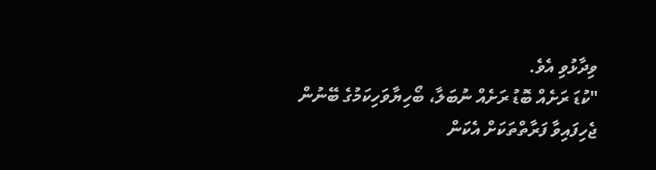ވިދާޅުވި އެވެ.
"ކުޑަ ރަށެއް ބޮޑު ރަށެއް ނުބަލާ، ބޯހިޔާވަހިކަމުގެ ބޭނުން ޖެހިފައިވާ ފަރާތްތަކަށް އެކަން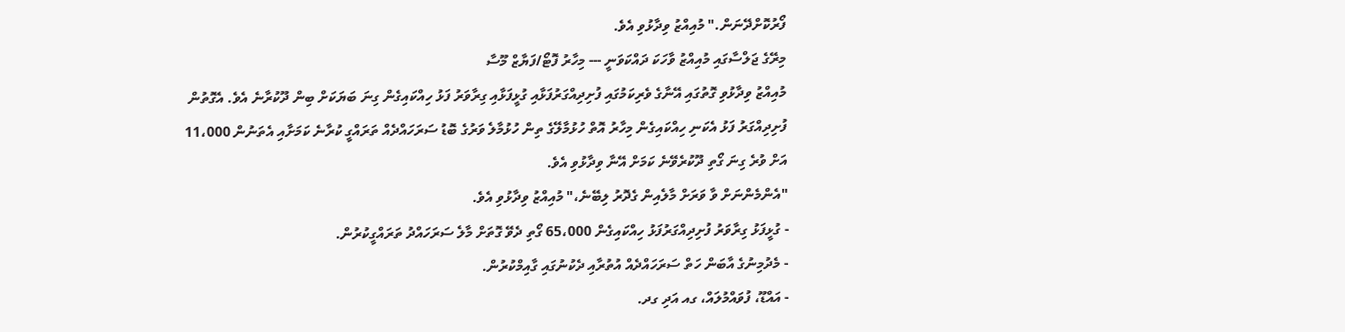ފޯރުކޮށްދޭނަން." މުއިއްޒު ވިދާޅުވި އެވެ.
މިރޭގެ ޖަލްސާގައި މުއިއްޒު ވާހަކަ ދައްކަވަނީ --- މިހާރު ފޮޓޯ/ފަޔާޒް މޫސާ
މުއިއްޒު ވިދާޅުވި ގޮތުގައި އޭނާގެ ވެރިކަމުގައި ފުށިދިއްގަރުފަޅާއި ގުޅީފަޅާއި ގިރާވަރު ފަޅު ހިއްކައިގެން ގިނަ ބަޔަކަށް ބިން ދޫކުރާނެ އެވެ. އެގޮތުން ފުށިދިއްގަރު ފަޅު އެކަނި ހިއްކައިގެން މިހާރު އޮތް ހުޅުމާލޭގެ ތިން ހުޅުމާލެ ވަރުގެ ބޮޑު ސަރަހައްދެއް ތަރައްގީ ކުރާނެ ކަމަށާއި އެތަނުން 11،000 އަށް ވުރެ ގިނަ ގޯތި ދޫކުރެވޭނެ ކަމަށް އޭނާ ވިދާޅުވި އެވެ.
"އެންމެންނަށް ވާ ވަރަށް މާލެއިން ގެދޮރު ލިބޭނެ،" މުއިއްޒު ވިދާޅުވި އެވެ.
- ގުޅީފަޅު ގިރާވަރު ފުށިދިއްގަރުފަޅު ހިއްކައިގެން 65،000 ގޯތި ދެވޭ ގޮތަށް މާލެ ސަރަހައްދު ތަރައްގީކުރުން.
- މެދުމިނުގެ އާބަން ހަތް ސަރަހައްދެއް އުތުރާއި ދެކުނުގައި ގާއިމްކުރުން.
- އައްޑޫ، ފުވައްމުލައް، ގއ އަދި ގދ.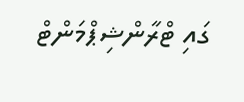ގައި ޓްރާންޝިޕްމަންޓް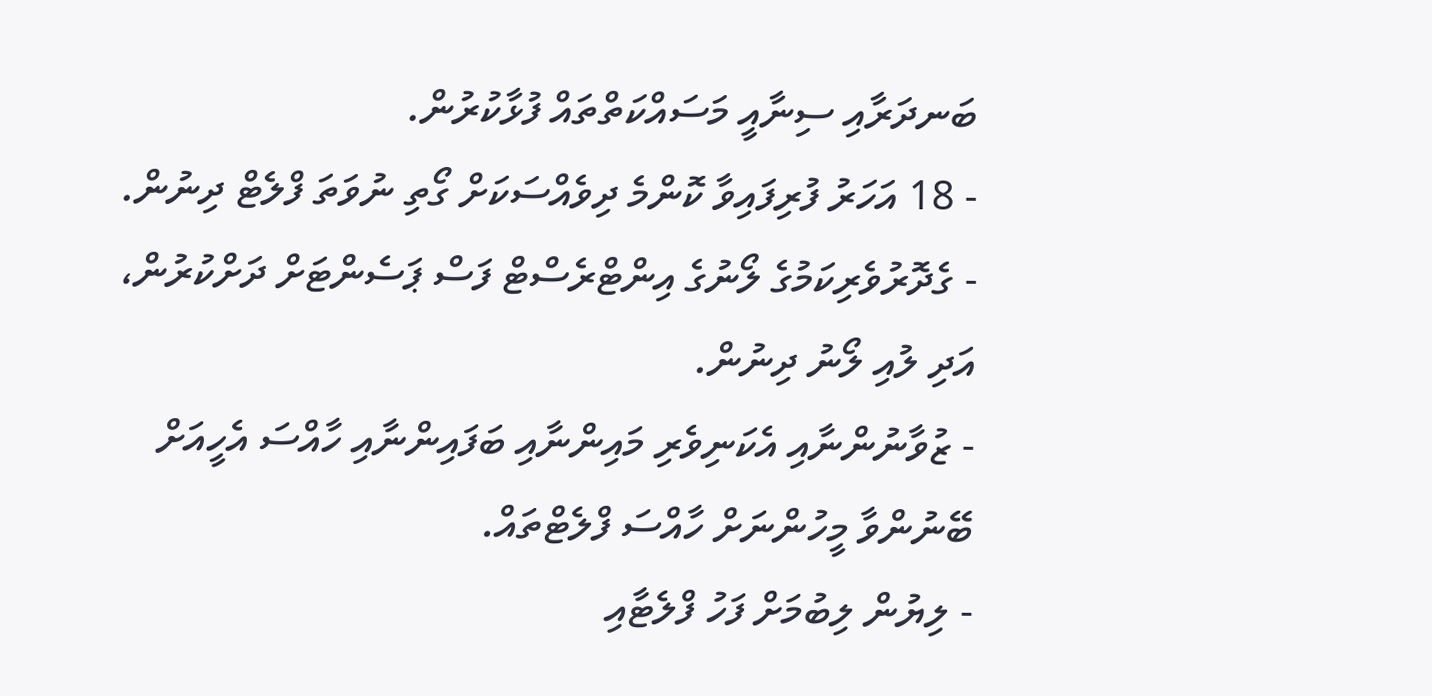ބަނދަރާއި ސިނާއީ މަސައްކަތްތައް ފުޅާކުރުން.
- 18 އަހަރު ފުރިފައިވާ ކޮންމެ ދިވެއްސަކަށް ގޯތި ނުވަތަ ފްލެޓް ދިނުން.
- ގެދޮރުވެރިކަމުގެ ލޯނުގެ އިންޓްރެސްޓް ފަސް ޕަސެންޓަށް ދަށްކުރުން، އަދި ލުއި ލޯނު ދިނުން.
- ޒުވާނުންނާއި އެކަނިވެރި މައިންނާއި ބަފައިންނާއި ހާއްސަ އެހީއަށް ބޭނުންވާ މީހުންނަށް ހާއްސަ ފްލެޓްތައް.
- ލިޔުން ލިބުމަށް ފަހު ފްލެޓާއި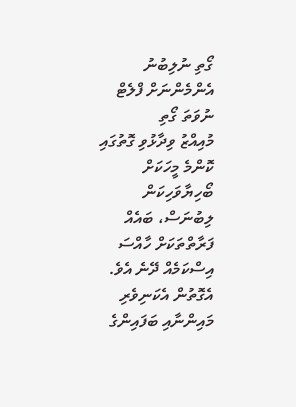ގޯތި ނުލިބުނު އެންމެންނަށް ފްލެޓް ނުވަތަ ގޯތި
މުއިއްޒު ވިދާޅުވި ގޮތުގައި ކޮންމެ މީހަކަށް ބޯހިޔާވަހިކަން ލިބުނަސް، ބައެއް ފަރާތްތަކަށް ހާއްސަ އިސްކަމެއް ދޭނެ އެވެ. އެގޮތުން އެކަނިވެރި މައިންނާއި ބަފައިންގެ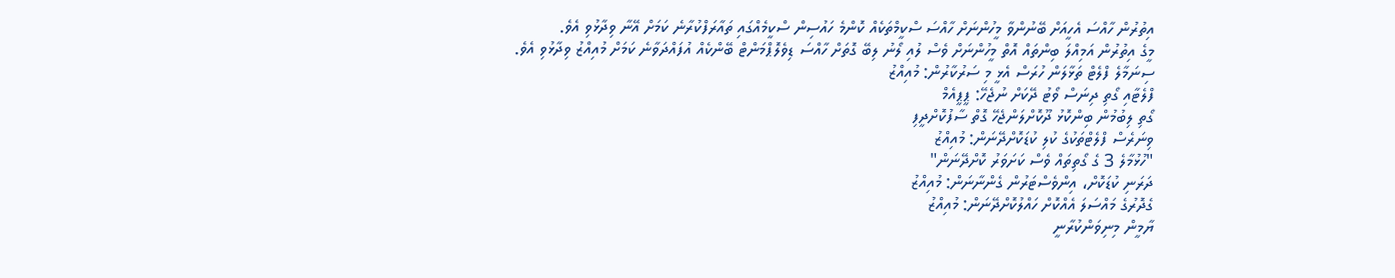އިތުރުން ހާއްސަ އެހީއަށް ބޭނުންވާ މީހުންނަށް ހާއްސަ ސްކީމްތަކެއް ކޮންމެ ހައުސިން ސްކީމެއްގައި ތައާރަފްކުރާނެ ކަމަށް އޭނާ ވިދާޅުވި އެވެ.
މީގެ އިތުރުން އަމިއްލަ ބިންތައް އޮތް މީހުންނަށް ވެސް ލުއި ލޯނު ލިބޭ ގޮތަށް ހާއްސަ ޑިވެލޮޕްމަންޓް ބޭންކެއް އުފައްދަވާނެ ކަމަށް މުއިއްޒު ވިދާޅުވި އެވެ.
ސިނަމާލެ ފްލެޓް ތަޅާލަން ހުރަސް އެޅީ މި ސަރުކާރުން: މުއިއްޒު
ފްލެޓާއި ގޯތި ދިނަސް ވޯޓު ދޭކަށް ނުޖެހޭ: ޕީޕީއެމް
ގޯތި ލިބުމުން ބިންކޮޅު ދޫކޮށްލަންޖެހޭ ގޮތް ސާފުކޮށްދީފި
ވިނަރެސް ފްލެޓްތަކުގެ ކުލި ކުޑަކޮށްދޭނަން: މުއިއްޒު
"ހުޅުމާލެ 3 ގެ ގޯތިތައް ވެސް ކަށަވަރު ކޮށްދޭނަން"
ދަރަނި ކުޑަކޮށް، އިންވެސްޓަރުން ގެންނާނަން: މުއިއްޒު
ގެދޮރުގެ މައްސަލަ އެއްކޮށް ހައްލުކޮށްދޭނަން: މުއިއްޒު
ޔާމީން މިނިވަންކުރާނީ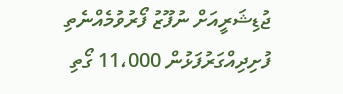ޖުޑިޝަރީއަށް ނުފޫޒު ފޯރުވުމެއްނެތި
ފުށިދިއްގަރުފަޅުން 11،000 ގޯތި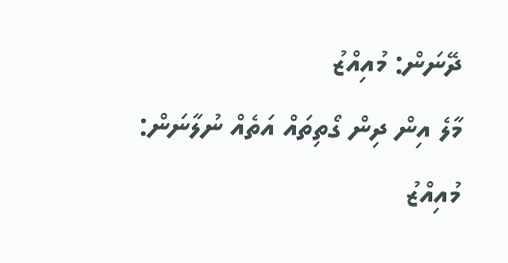ދޭނަން: މުއިއްޒު
މާލެ އިން ދިން ގޯތިތައް އަތެއް ނުލާނަން: މުއިއްޒު